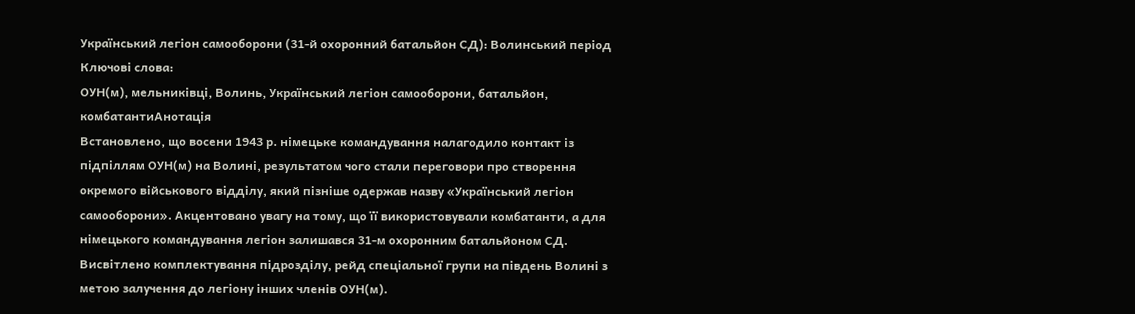Український легіон самооборони (31-й охоронний батальйон СД): Волинський період
Ключові слова:
ОУН(м), мельниківці, Волинь, Український легіон самооборони, батальйон, комбатантиАнотація
Встановлено, що восени 1943 р. німецьке командування налагодило контакт із підпіллям ОУН(м) на Волині, результатом чого стали переговори про створення окремого військового відділу, який пізніше одержав назву «Український легіон самооборони». Акцентовано увагу на тому, що її використовували комбатанти, а для німецького командування легіон залишався 31-м охоронним батальйоном СД. Висвітлено комплектування підрозділу, рейд спеціальної групи на південь Волині з метою залучення до легіону інших членів ОУН(м).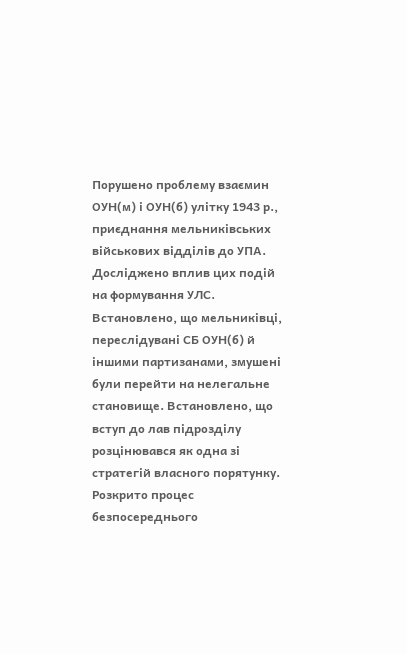Порушено проблему взаємин ОУН(м) і ОУН(б) улітку 1943 р., приєднання мельниківських військових відділів до УПА. Досліджено вплив цих подій на формування УЛС. Встановлено, що мельниківці, переслідувані СБ ОУН(б) й іншими партизанами, змушені були перейти на нелегальне становище. Встановлено, що вступ до лав підрозділу розцінювався як одна зі стратегій власного порятунку.
Розкрито процес безпосереднього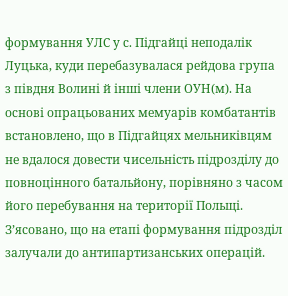формування УЛС у с. Підгайці неподалік Луцька, куди перебазувалася рейдова група з півдня Волині й інші члени ОУН(м). На основі опрацьованих мемуарів комбатантів встановлено, що в Підгайцях мельниківцям не вдалося довести чисельність підрозділу до повноцінного батальйону, порівняно з часом його перебування на території Польщі. Зʼясовано, що на етапі формування підрозділ залучали до антипартизанських операцій.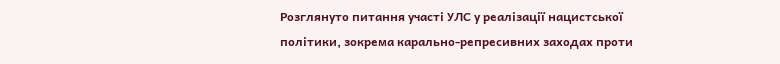Розглянуто питання участі УЛС у реалізації нацистської політики, зокрема карально-репресивних заходах проти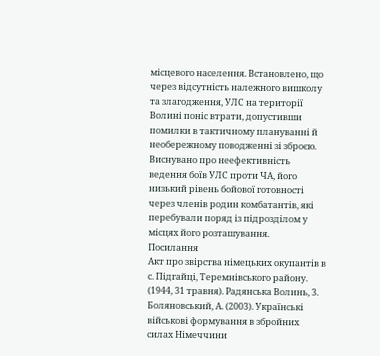місцевого населення. Встановлено, що через відсутність належного вишколу та злагодження, УЛС на території Волині поніс втрати, допустивши помилки в тактичному плануванні й необережному поводженні зі зброєю. Виснувано про неефективність ведення боїв УЛС проти ЧА, його низький рівень бойової готовності через членів родин комбатантів, які перебували поряд із підрозділом у місцях його розташування.
Посилання
Акт про звірства німецьких окупантів в с. Підгайці, Теремнівського району. (1944, 31 травня). Радянська Волинь, 3.
Боляновський, А. (2003). Українські військові формування в збройних силах Німеччини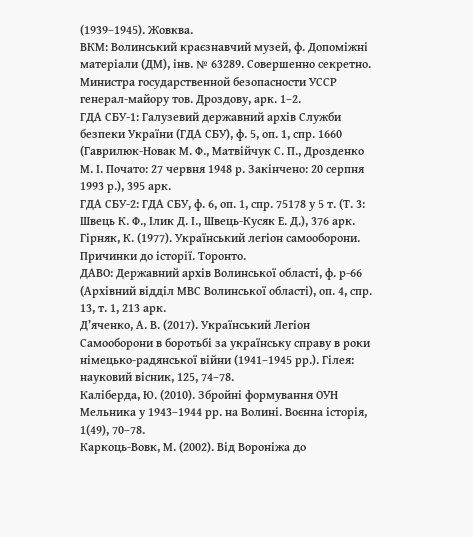(1939–1945). Жовква.
ВКМ: Волинський краєзнавчий музей, ф. Допоміжні матеріали (ДМ), інв. № 63289. Совершенно секретно. Министра государственной безопасности УССР генерал-майору тов. Дроздову, арк. 1–2.
ГДА СБУ-1: Галузевий державний архів Служби безпеки України (ГДА СБУ), ф. 5, оп. 1, спр. 1660 (Гаврилюк-Новак М. Ф., Матвійчук С. П., Дрозденко М. І. Почато: 27 червня 1948 р. Закінчено: 20 серпня 1993 р.), 395 арк.
ГДА СБУ-2: ГДА СБУ, ф. 6, оп. 1, спр. 75178 у 5 т. (Т. 3: Швець К. Ф., Ілик Д. І., Швець-Кусяк Е. Д.), 376 арк.
Гірняк, К. (1977). Український легіон самооборони. Причинки до історії. Торонто.
ДАВО: Державний архів Волинської області, ф. р-66 (Архівний відділ МВС Волинської області), оп. 4, спр. 13, т. 1, 213 арк.
Д’яченко, А. В. (2017). Український Легіон Самооборони в боротьбі за українську справу в роки німецько-радянської війни (1941–1945 рр.). Гілея: науковий вісник, 125, 74–78.
Каліберда, Ю. (2010). Збройні формування ОУН Мельника у 1943–1944 рр. на Волині. Воєнна історія, 1(49), 70–78.
Каркоць-Вовк, М. (2002). Від Вороніжа до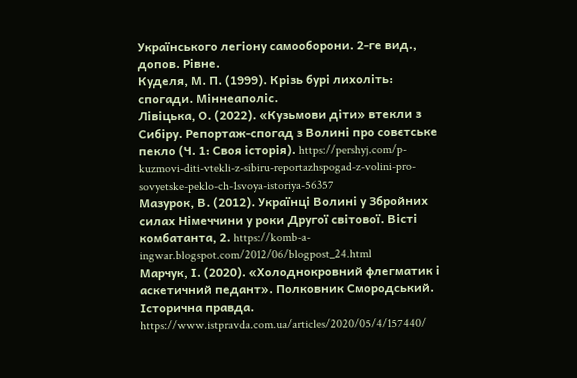Українського легіону самооборони. 2-ге вид., допов. Рівне.
Куделя, М. П. (1999). Крізь бурі лихоліть: спогади. Міннеаполіс.
Лівіцька, О. (2022). «Кузьмови діти» втекли з Сибіру. Репортаж-спогад з Волині про совєтське пекло (Ч. 1: Своя історія). https://pershyj.com/p-kuzmovi-diti-vtekli-z-sibiru-reportazhspogad-z-volini-pro-sovyetske-peklo-ch-1svoya-istoriya-56357
Мазурок, В. (2012). Українці Волині у Збройних силах Німеччини у роки Другої світової. Вісті комбатанта, 2. https://komb-a-ingwar.blogspot.com/2012/06/blogpost_24.html
Марчук, І. (2020). «Холоднокровний флегматик і аскетичний педант». Полковник Смородський. Історична правда. https://www.istpravda.com.ua/articles/2020/05/4/157440/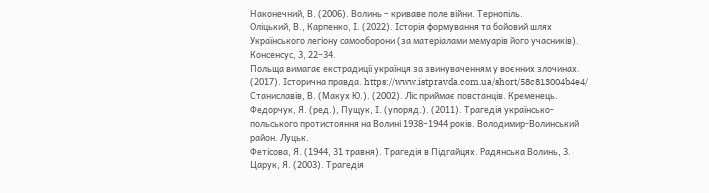Наконечний, В. (2006). Волинь – криваве поле війни. Тернопіль.
Оліцький, В., Карпенко, І. (2022). Історія формування та бойовий шлях Українського легіону самооборони (за матеріалами мемуарів його учасників). Консенсус, 3, 22–34.
Польща вимагає екстрадиції українця за звинуваченням у воєнних злочинах. (2017). Історична правда. https://www.istpravda.com.ua/short/58c813004b4e4/
Станиславів, В. (Макух Ю.). (2002). Ліс приймає повстанців. Кременець.
Федорчук, Я. (ред.), Пущук, І. (упоряд.). (2011). Трагедія українсько-польського протистояння на Волині 1938–1944 років. Володимир-Волинський район. Луцьк.
Фетісова, Я. (1944, 31 травня). Трагедія в Підгайцях. Радянська Волинь, 3.
Царук, Я. (2003). Трагедія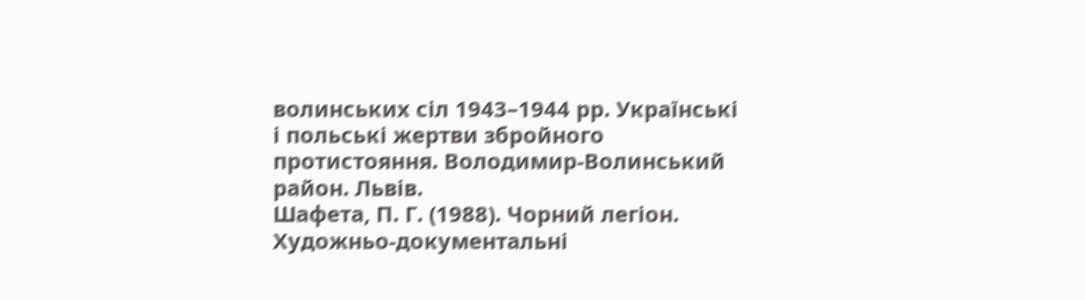волинських сіл 1943–1944 рр. Українські і польські жертви збройного протистояння. Володимир-Волинський район. Львів.
Шафета, П. Г. (1988). Чорний легіон. Художньо-документальні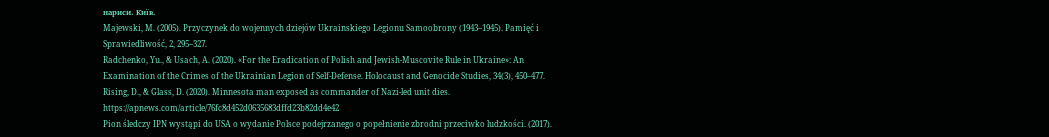нариси. Київ.
Majewski, M. (2005). Przyczynek do wojennych dziejów Ukrainskiego Legionu Samoobrony (1943–1945). Pamięć i Sprawiedliwość, 2, 295–327.
Radchenko, Yu., & Usach, A. (2020). «For the Eradication of Polish and Jewish-Muscovite Rule in Ukraine»: An Examination of the Crimes of the Ukrainian Legion of Self-Defense. Holocaust and Genocide Studies, 34(3), 450–477.
Rising, D., & Glass, D. (2020). Minnesota man exposed as commander of Nazi-led unit dies. https://apnews.com/article/76fc8d452d0635683dffd23b82dd4e42
Pion śledczy IPN wystąpi do USA o wydanie Polsce podejrzanego o popełnienie zbrodni przeciwko ludzkości. (2017).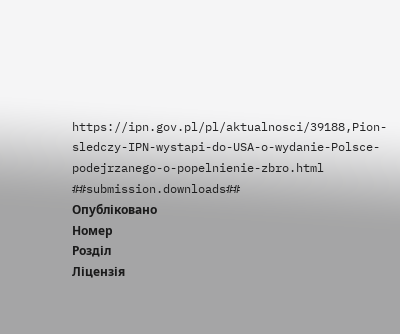https://ipn.gov.pl/pl/aktualnosci/39188,Pion-sledczy-IPN-wystapi-do-USA-o-wydanie-Polsce-podejrzanego-o-popelnienie-zbro.html
##submission.downloads##
Опубліковано
Номер
Розділ
Ліцензія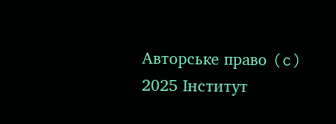Авторське право (c) 2025 Інститут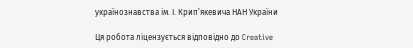українознавства ім. І. Крип’якевича НАН України

Ця робота ліцензується відповідно до Creative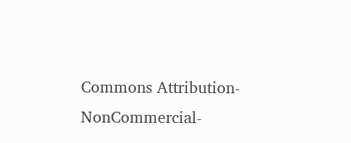Commons Attribution-NonCommercial-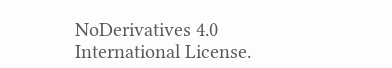NoDerivatives 4.0 International License.